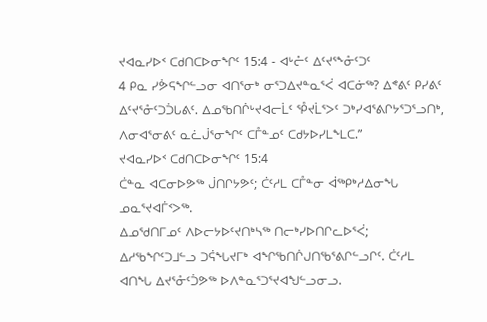ᔪᐊᓇᓯᐅᑉ ᑕᑯᑎᑕᐅᓂᖏᑦ 15:4 - ᐊᒡᓔᑦ ᐃᑦᔪᕐᖕᓁᑦᑐᑦ
4 ᑭᓇ ᓯᕘᕋᖏᓪᓗᓂ ᐊᑎᕐᓂᒃ ᓂᕐᑐᐃᔪᓐᓇᕐᐹ ᐊᑕᓃᖅ? ᐃᕝᕕᑦ ᑭᓯᕕᑦ ᐃᑦᔪᕐᓁᑦᑐᑑᒐᕕᑦ. ᐃᓄᖃᑎᒌᒡᔪᐊᓕᒫᑦ ᕾᔪᒫᕐᐳᑦ ᑐᒃᓯᐊᕐᕕᒋᔭᕐᑐᕐᓗᑎᒃ, ᐱᓂᐊᕐᓂᕕᑦ ᓇᓛᒎᕐᓂᖏᑦ ᑕᒤᓐᓄᑦ ᑕᑯᔭᐅᓯᒪᖕᒪᑕ.”
ᔪᐊᓇᓯᐅᑉ ᑕᑯᑎᑕᐅᓂᖏᑦ 15:4
ᑖᓐᓇ ᐊᑕᓂᐅᕗᖅ ᒎᑎᒋᔭᕗᑦ; ᑖᑦᓱᒪ ᑕᒤᓐᓂ ᐋᖅᑭᒃᓱᐃᓂᖓ ᓄᓇᕐᔪᐊᒦᑉᐳᖅ.
ᐃᓄᖁᑎᒥᓄᑦ ᐱᐅᓕᔭᐅᑦᔪᑎᒃᓴᖅ ᑎᓕᒃᓯᐅᑎᒋᓚᐅᕐᐹ; ᐃᓱᖃᖏᑦᑐᒧᓪᓗ ᑐᕌᖓᔪᒥᒃ ᐊᖏᖃᑎᒌᒍᑎᖃᕐᕕᒋᓪᓗᒋᑦ. ᑖᑦᓱᒪ ᐊᑎᖓ ᐃᔪᕐᓁᑦᑑᕗᖅ ᐅᐱᓐᓇᕐᑐᕐᔪᐊᖑᓪᓗᓂᓗ.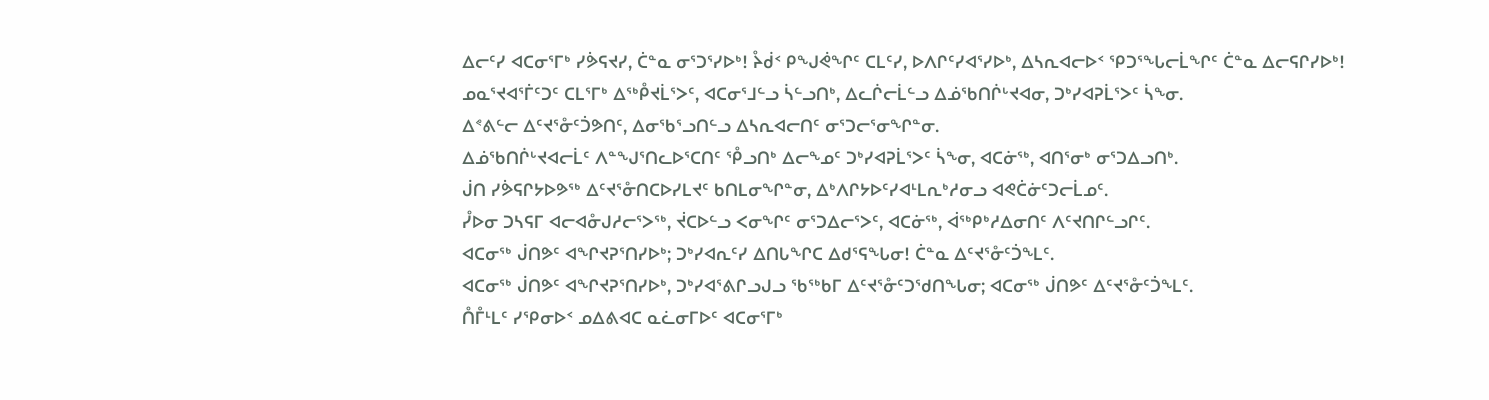ᐃᓕᑦᓯ ᐊᑕᓂᕐᒥᒃ ᓯᕘᕋᔪᓯ, ᑖᓐᓇ ᓂᕐᑐᕐᓯᐅᒃ! ᔧᑰᑉ ᑭᖑᕚᖏᑦ ᑕᒪᑦᓯ, ᐅᐱᒋᑦᓯᐊᕐᓯᐅᒃ, ᐃᓴᕆᐊᓕᐅᑉ ᕿᑐᕐᖓᓕᒫᖏᑦ ᑖᓐᓇ ᐃᓕᕋᒋᓯᐅᒃ!
ᓄᓇᕐᔪᐊᕐᒦᑦᑐᑦ ᑕᒪᕐᒥᒃ ᐃᖅᑬᔪᒫᕐᐳᑦ, ᐊᑕᓂᕐᒧᓪᓗ ᓵᓪᓗᑎᒃ, ᐃᓚᒌᓕᒫᓪᓗ ᐃᓅᖃᑎᒌᒡᔪᐊᓂ, ᑐᒃᓯᐊᕈᒫᕐᐳᑦ ᓵᖕᓂ.
ᐃᕝᕕᓪᓕ ᐃᑦᔪᕐᓁᑦᑑᕗᑎᑦ, ᐃᓂᖃᕐᓗᑎᓪᓗ ᐃᓴᕆᐊᓕᑎᑦ ᓂᕐᑐᓕᕐᓂᖏᓐᓂ.
ᐃᓅᖃᑎᒌᒡᔪᐊᓕᒫᑦ ᐱᓐᖑᕐᑎᓚᐅᕐᑕᑎᑦ ᕾᓗᑎᒃ ᐃᓕᖕᓄᑦ ᑐᒃᓯᐊᕈᒫᕐᐳᑦ ᓵᖕᓂ, ᐊᑕᓃᖅ, ᐊᑎᕐᓂᒃ ᓂᕐᑐᐃᓗᑎᒃ.
ᒎᑎ ᓯᕘᕋᒋᔭᐅᕗᖅ ᐃᑦᔪᕐᓁᑎᑕᐅᓯᒪᔪᑦ ᑲᑎᒪᓂᖏᓐᓂ, ᐃᒃᐱᒋᔭᐅᑦᓯᐊᒻᒪᕆᒃᓱᓂᓗ ᐊᕙᑖᓃᑦᑐᓕᒫᓄᑦ.
ᓮᐅᓂ ᑐᓴᕋᒥ ᐊᓕᐊᓁᒍᓱᓕᕐᐳᖅ, ᔫᑕᐅᓪᓗ ᐸᓂᖏᑦ ᓂᕐᑐᐃᓕᕐᐳᑦ, ᐊᑕᓃᖅ, ᐋᖅᑭᒃᓱᐃᓂᑎᑦ ᐱᑦᔪᑎᒋᓪᓗᒋᑦ.
ᐊᑕᓂᖅ ᒎᑎᕗᑦ ᐊᖏᔪᕈᕐᑎᓯᐅᒃ; ᑐᒃᓯᐊᕆᑦᓯ ᐃᑎᒐᖏᑕ ᐃᑯᕐᕋᖓᓂ! ᑖᓐᓇ ᐃᑦᔪᕐᓁᑦᑑᖕᒪᑦ.
ᐊᑕᓂᖅ ᒎᑎᕗᑦ ᐊᖏᔪᕈᕐᑎᓯᐅᒃ, ᑐᒃᓯᐊᕐᕕᒋᓗᒍᓗ ᖃᖅᑲᒥ ᐃᑦᔪᕐᓁᑦᑐᖁᑎᖓᓂ; ᐊᑕᓂᖅ ᒎᑎᕗᑦ ᐃᑦᔪᕐᓁᑦᑑᖕᒪᑦ.
ᑍᒤᒻᒪᑦ ᓯᕿᓂᐅᑉ ᓄᐃᕕᐊᑕ ᓇᓛᓂᒥᐅᑦ ᐊᑕᓂᕐᒥᒃ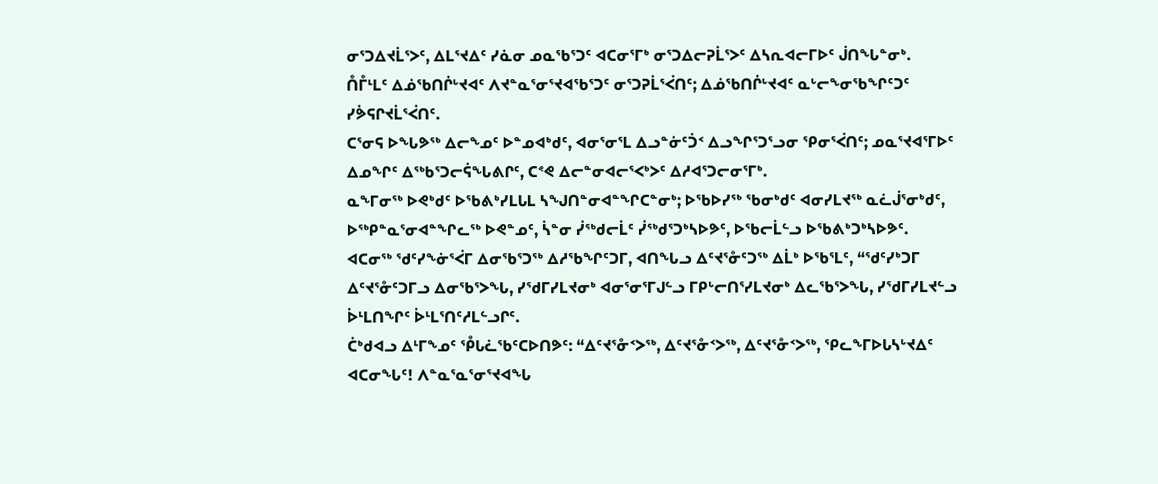ᓂᕐᑐᐃᔪᒫᕐᐳᑦ, ᐃᒪᕐᔪᐃᑦ ᓯᓈᓂ ᓄᓇᖃᕐᑐᑦ ᐊᑕᓂᕐᒥᒃ ᓂᕐᑐᐃᓕᕈᒫᕐᐳᑦ ᐃᓴᕆᐊᓕᒥᐅᑦ ᒎᑎᖓᓐᓂᒃ.
ᑍᒤᒻᒪᑦ ᐃᓅᖃᑎᒌᒡᔪᐊᑦ ᐱᔪᓐᓇᕐᓂᕐᔪᐊᖃᕐᑐᑦ ᓂᕐᑐᕈᒫᕐᐹᑎᑦ; ᐃᓅᖃᑎᒌᒡᔪᐊᑦ ᓇᒡᓕᖕᓂᖃᖏᑦᑐᑦ ᓯᕘᕋᒋᔪᒫᕐᐹᑎᑦ.
ᑕᕐᓂᕋ ᐅᖓᕗᖅ ᐃᓕᖕᓄᑦ ᐅᓐᓄᐊᒃᑯᑦ, ᐊᓂᕐᓂᕐᒪ ᐃᓗᓐᓃᑦᑑᑉ ᐃᓗᖏᕐᑐᕐᓗᓂ ᕿᓂᕐᐹᑎᑦ; ᓄᓇᕐᔪᐊᕐᒥᐅᑦ ᐃᓄᖏᑦ ᐃᖅᑲᕐᑐᓕᕌᖓᕕᒋᑦ, ᑕᕝᕙ ᐃᓕᓐᓂᐊᓕᕐᐸᒃᐳᑦ ᐃᓱᐊᕐᑐᓕᓂᕐᒥᒃ.
ᓇᖕᒥᓂᖅ ᐅᕙᒃᑯᑦ ᐅᖃᕕᒃᓯᒪᒐᒪ ᓴᖑᑎᓐᓂᐊᓐᖏᑕᓐᓂᒃ; ᐅᖃᐅᓯᖅ ᖃᓂᒃᑯᑦ ᐊᓂᓯᒪᔪᖅ ᓇᓛᒎᕐᓂᒃᑯᑦ, ᐅᖅᑭᓐᓇᕐᓂᐊᓐᖏᓚᖅ ᐅᕙᓐᓄᑦ, ᓵᓐᓂ ᓰᖅᑯᓕᒫᑦ ᓰᖅᑯᕐᑐᒃᓴᐅᕗᑦ, ᐅᖃᓕᒫᓪᓗ ᐅᖃᕕᒃᑐᒃᓴᐅᕗᑦ.
ᐊᑕᓂᖅ ᖁᑦᓯᖕᓃᕐᐹᒥ ᐃᓂᖃᕐᑐᖅ ᐃᓱᖃᖏᑦᑐᒥ, ᐊᑎᖓᓗ ᐃᑦᔪᕐᓁᑦᑐᖅ ᐃᒫᒃ ᐅᖃᕐᒪᑦ, “ᖁᑦᓯᒃᑐᒥ ᐃᑦᔪᕐᓁᑦᑐᒥᓗ ᐃᓂᖃᕐᐳᖓ, ᓯᖁᒥᓯᒪᔪᓂᒃ ᐊᓂᕐᓂᕐᒥᒍᓪᓗ ᒥᑭᒡᓕᑎᕐᓯᒪᔪᓂᒃ ᐃᓚᖃᕐᐳᖓ, ᓯᖁᒥᓯᒪᔪᓪᓗ ᐆᒻᒪᑎᖏᑦ ᐆᒻᒪᕐᑎᑦᓱᒪᓪᓗᒋᑦ.
ᑖᒃᑯᐊᓗ ᐃᒻᒥᖕᓄᑦ ᕾᒐᓛᖃᑦᑕᐅᑎᕗᑦ: “ᐃᑦᔪᕐᓁᑉᐳᖅ, ᐃᑦᔪᕐᓁᑉᐳᖅ, ᐃᑦᔪᕐᓁᑉᐳᖅ, ᕿᓚᖕᒥᐅᒐᓴᒡᔪᐃᑦ ᐊᑕᓂᖓᑦ! ᐱᓐᓇᕐᓇᕐᓂᕐᔪᐊᖓ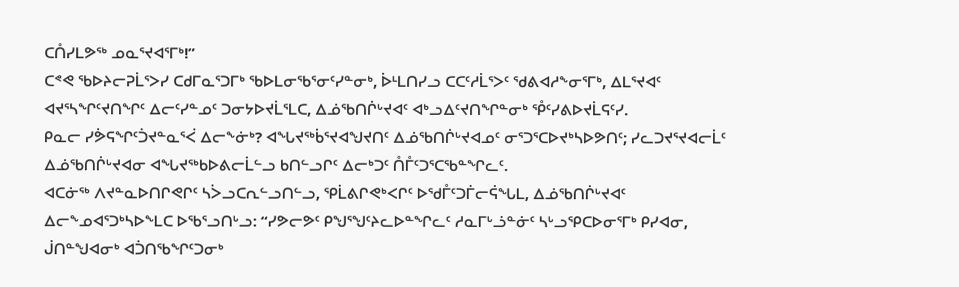ᑕᑍᓯᒪᕗᖅ ᓄᓇᕐᔪᐊᕐᒥᒃ!”
ᑕᕝᕙ ᖃᐅᔨᓕᕈᒫᕐᐳᓯ ᑕᑯᒥᓇᕐᑐᒥᒃ ᖃᐅᒪᓂᖃᕐᓂᑦᓯᓐᓂᒃ, ᐆᒻᒪᑎᓯᓗ ᑕᑕᑦᓱᒫᕐᐳᑦ ᖁᕕᐊᓱᖕᓂᕐᒥᒃ, ᐃᒪᕐᔪᐊᑦ ᐊᔪᕐᓴᖏᑦᔪᑎᖏᑦ ᐃᓕᑦᓯᓐᓄᑦ ᑐᓂᔭᐅᔪᒫᕐᒪᑕ, ᐃᓅᖃᑎᒌᒡᔪᐊᑦ ᐊᒃᓗᐃᑦᔪᑎᖏᓐᓂᒃ ᕾᑦᓯᕕᐅᔪᒫᕋᑦᓯ.
ᑭᓇᓕ ᓯᕘᕋᖏᑦᑑᔪᓐᓇᕐᐹ ᐃᓕᖕᓃᒃ? ᐊᖓᔪᖅᑳᕐᔪᐊᖑᔪᑎᑦ ᐃᓅᖃᑎᒌᒡᔪᐊᓄᑦ ᓂᕐᑐᕐᑕᐅᔪᒃᓴᐅᕗᑎᑦ; ᓯᓚᑐᔪᕐᔪᐊᓕᒫᑦ ᐃᓅᖃᑎᒌᒡᔪᐊᓂ ᐊᖓᔪᖅᑲᐅᕕᓕᒫᓪᓗ ᑲᑎᓪᓗᒋᑦ ᐃᓕᒃᑐᑦ ᑍᒤᑦᑐᕐᑕᖃᓐᖏᓚᑦ.
ᐊᑕᓃᖅ ᐱᔪᓐᓇᐅᑎᒋᕙᒋᑦ ᓴᐴᓗᑕᕆᓪᓗᑎᓪᓗ, ᕿᒫᕕᒋᕙᒃᐸᒋᑦ ᐅᖁᒤᑦᑐᒦᓕᕌᖓᒪ, ᐃᓅᖃᑎᒌᒡᔪᐊᑦ ᐃᓕᖕᓄᐊᕐᑐᒃᓴᐅᖕᒪᑕ ᐅᖃᕐᓗᑎᒡᓗ: “ᓯᕗᓕᕗᑦ ᑭᖑᕐᖑᑦᔨᓚᐅᓐᖏᓚᑦ ᓱᓇᒥᒡᓘᓐᓃᑦ ᓴᒡᓗᕿᑕᐅᓂᕐᒥᒃ ᑭᓯᐊᓂ, ᒎᑎᓐᖑᐊᓂᒃ ᐊᑑᑎᖃᖏᑦᑐᓂᒃ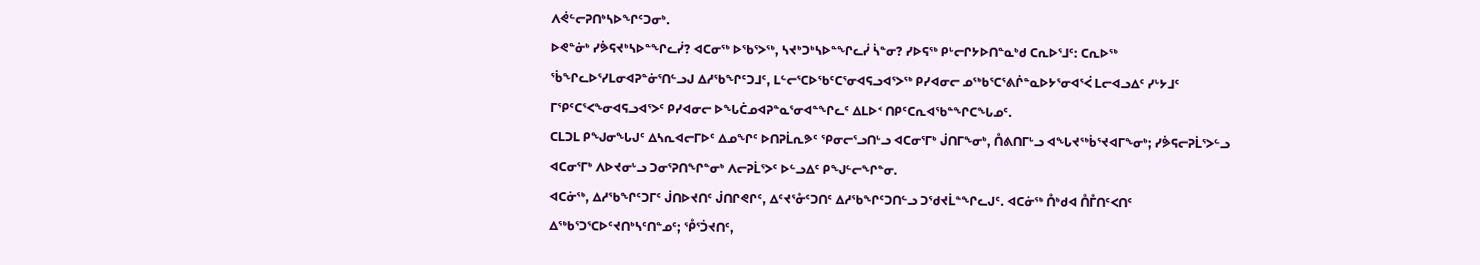ᐱᕚᓪᓕᕈᑎᒃᓴᐅᖏᑦᑐᓂᒃ.
ᐅᕙᓐᓃᒃ ᓯᕘᕋᔪᒃᓴᐅᓐᖏᓚᓰ? ᐊᑕᓂᖅ ᐅᖃᕐᐳᖅ, ᓴᔪᒃᑐᒃᓴᐅᓐᖏᓚᓰ ᓵᓐᓂ? ᓯᐅᕋᖅ ᑭᒡᓕᒋᔭᐅᑎᓐᓇᒃᑯ ᑕᕆᐅᕐᒧᑦ: ᑕᕆᐅᖅ ᖄᖏᓚᐅᕐᓯᒪᓂᐊᕈᓐᓃᕐᑎᓪᓗᒍ ᐃᓱᖃᖏᑦᑐᒧᑦ, ᒪᓪᓕᕐᑕᐅᖃᑦᑕᕐᓂᐊᕋᓗᐊᕐᐳᖅ ᑭᓯᐊᓂᓕ ᓄᖅᑲᕐᑕᕐᕕᒌᓐᓇᐅᔭᕐᓂᐊᕐᐹ ᒪᓕᐊᓗᐃᑦ ᓯᒡᔭᒧᑦ ᒥᕿᑦᑕᕐᐸᖕᓂᐊᕋᓗᐊᕐᐳᑦ ᑭᓯᐊᓂᓕ ᐅᖓᑖᓄᐊᕈᓐᓇᕐᓂᐊᓐᖏᓚᑦ ᐃᒪᐅᑉ ᑎᑭᑦᑕᕆᐊᖃᓐᖏᑕᖓᓄᑦ.
ᑕᒪᑐᒪ ᑭᖑᓂᖓᒍᑦ ᐃᓴᕆᐊᓕᒥᐅᑦ ᐃᓄᖏᑦ ᐅᑎᕈᒫᕆᕗᑦ ᕿᓂᓕᕐᓗᑎᒡᓗ ᐊᑕᓂᕐᒥᒃ ᒎᑎᒥᖕᓂᒃ, ᑍᕕᑎᒥᒡᓗ ᐊᖓᔪᖅᑳᕐᔪᐊᒥᖕᓂᒃ; ᓯᕘᕋᓕᕈᒫᕐᐳᓪᓗ ᐊᑕᓂᕐᒥᒃ ᐱᐅᔪᓂᒡᓗ ᑐᓂᕐᕈᑎᖏᓐᓂᒃ ᐱᓕᕈᒫᕐᐳᑦ ᐅᓪᓗᐃᑦ ᑭᖑᓪᓕᖏᓐᓂ.
ᐊᑕᓃᖅ, ᐃᓱᖃᖏᑦᑐᒥᑦ ᒎᑎᐅᔪᑎᑦ ᒎᑎᒋᕙᒋᑦ, ᐃᑦᔪᕐᓁᑦᑐᑎᑦ ᐃᓱᖃᖏᑦᑐᑎᓪᓗ ᑐᖁᔪᒫᓐᖏᓚᒍᑦ. ᐊᑕᓃᖅ ᑍᒃᑯᐊ ᑍᒤᑎᑦᐸᑎᑦ ᐃᖅᑲᕐᑐᕐᑕᐅᑦᔪᑎᒃᓴᑦᑎᓐᓄᑦ; ᕾᕐᑑᔪᑎᑦ,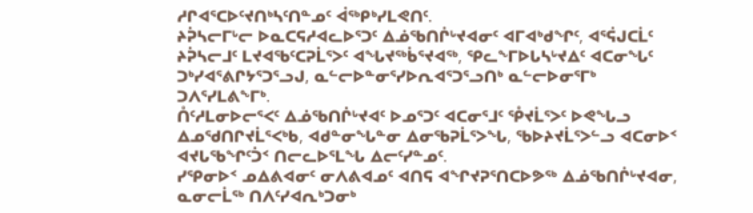ᓱᒋᐊᕐᑕᐅᑦᔪᑎᒃᓴᑦᑎᓐᓄᑦ ᐋᖅᑭᒃᓯᒪᕙᑎᑦ.
ᔨᕉᓴᓕᒥᒡᓕ ᐅᓇᑕᕋᓱᐊᓚᐅᕐᑐᑦ ᐃᓅᖃᑎᒌᒡᔪᐊᓂᑦ ᐊᒥᐊᒃᑯᖏᑦ, ᐊᕐᕌᒍᑕᒫᑦ ᔨᕉᓴᓕᒧᑦ ᒪᔪᐊᖃᑦᑕᕈᒫᕐᐳᑦ ᐊᖓᔪᖅᑳᕐᔪᐊᖅ, ᕿᓚᖕᒥᐅᒐᓴᒡᔪᐃᑦ ᐊᑕᓂᖓᑦ ᑐᒃᓯᐊᕐᕕᒋᔭᕐᑐᕐᓗᒍ, ᓇᓪᓕᐅᓐᓂᕐᓯᐅᕆᐊᕐᑐᕐᓗᑎᒃ ᓇᓪᓕᐅᓂᕐᒥᒃ ᑐᐱᕐᓯᒪᕕᖕᒥᒃ.
ᑍᑦᓱᒪᓂᐅᓕᕐᐸᑦ ᐃᓅᖃᑎᒌᒡᔪᐊᑦ ᐅᓄᕐᑐᑦ ᐊᑕᓂᕐᒧᑦ ᕾᔪᒫᕐᐳᑦ ᐅᕙᖓᓗ ᐃᓄᖁᑎᒋᔪᒫᕐᐸᒃᑲ, ᐊᑯᓐᓂᖓᓐᓂ ᐃᓂᖃᕈᒫᕐᐳᖓ, ᖃᐅᔨᔪᒫᕐᐳᓪᓗ ᐊᑕᓂᐅᑉ ᐊᔪᒐᖃᖏᑦᑑᑉ ᑎᓕᓚᐅᕐᒪᖓ ᐃᓕᑦᓯᓐᓄᑦ.
ᓯᕿᓂᐅᑉ ᓄᐃᕕᐊᓂᑦ ᓂᐱᕕᐊᓄᑦ ᐊᑎᕋ ᐊᖏᔪᕈᕐᑎᑕᐅᕗᖅ ᐃᓅᖃᑎᒌᒡᔪᐊᓂ, ᓇᓂᓕᒫᖅ ᑎᐱᑦᓯᐊᕆᒃᑐᓂᒃ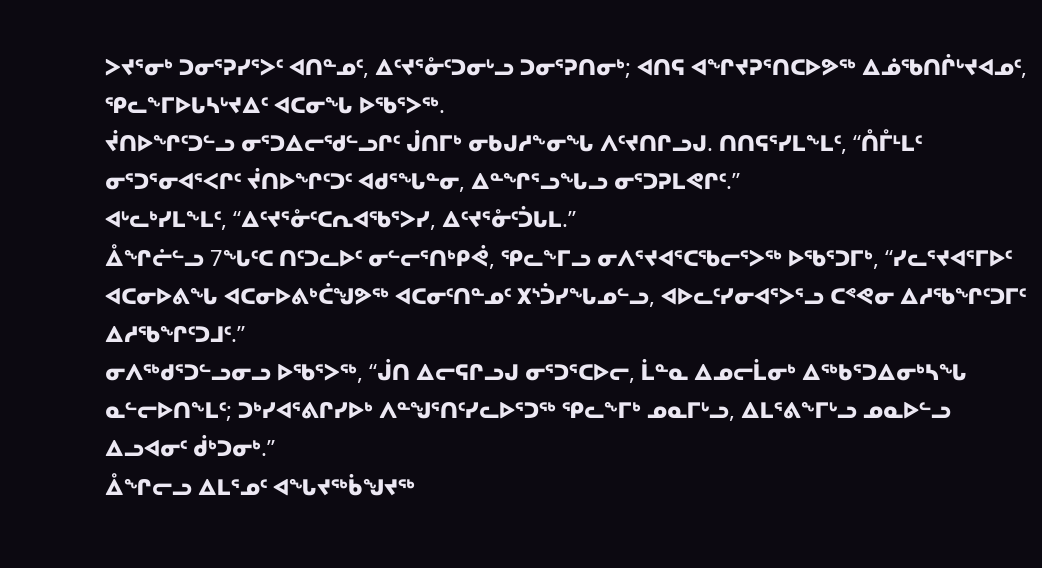ᐳᔪᕐᓂᒃ ᑐᓂᕐᕈᓯᕐᐳᑦ ᐊᑎᓐᓄᑦ, ᐃᑦᔪᕐᓁᑦᑐᓂᒡᓗ ᑐᓂᕐᕈᑎᓂᒃ; ᐊᑎᕋ ᐊᖏᔪᕈᕐᑎᑕᐅᕗᖅ ᐃᓅᖃᑎᒌᒡᔪᐊᓄᑦ, ᕿᓚᖕᒥᐅᒐᓴᒡᔪᐃᑦ ᐊᑕᓂᖓ ᐅᖃᕐᐳᖅ.
ᔫᑎᐅᖏᑦᑐᓪᓗ ᓂᕐᑐᐃᓕᖁᓪᓗᒋᑦ ᒎᑎᒥᒃ ᓂᑲᒍᓱᖕᓂᖓ ᐱᑦᔪᑎᒋᓗᒍ. ᑎᑎᕋᕐᓯᒪᖕᒪᑦ, “ᑍᒤᒻᒪᑦ ᓂᕐᑐᕐᓂᐊᕐᐸᒋᑦ ᔫᑎᐅᖏᑦᑐᑦ ᐊᑯᕐᖓᓐᓂ, ᐃᓐᖏᕐᓗᖓᓗ ᓂᕐᑐᕈᒪᕙᒋᑦ.”
ᐊᒡᓚᒃᓯᒪᖕᒪᑦ, “ᐃᑦᔪᕐᓁᑦᑕᕆᐊᖃᕐᐳᓯ, ᐃᑦᔪᕐᓁᑦᑑᒐᒪ.”
ᐂᖏᓖᓪᓗ 7ᖓᑦᑕ ᑎᑦᑐᓚᐅᑦ ᓂᓪᓕᕐᑎᒃᑭᕚ, ᕿᓚᖕᒥᓗ ᓂᐱᕐᔪᐊᕐᑕᖃᓕᕐᐳᖅ ᐅᖃᕐᑐᒥᒃ, “ᓯᓚᕐᔪᐊᕐᒥᐅᑦ ᐊᑕᓂᐅᕕᖓ ᐊᑕᓂᐅᕕᒃᑖᖑᕗᖅ ᐊᑕᓂᑦᑎᓐᓄᑦ ᙭ᔅᑑᓯᖓᓄᓪᓗ, ᐊᐅᓚᑦᓯᓂᐊᕐᐳᕐᓗ ᑕᕝᕙᓂ ᐃᓱᖃᖏᑦᑐᒥᑦ ᐃᓱᖃᖏᑦᑐᒧᑦ.”
ᓂᐱᖅᑯᕐᑐᓪᓗᓂᓗ ᐅᖃᕐᐳᖅ, “ᒎᑎ ᐃᓕᕋᒋᓗᒍ ᓂᕐᑐᕐᑕᐅᓕ, ᒫᓐᓇ ᐃᓄᓕᒫᓂᒃ ᐃᖅᑲᕐᑐᐃᓂᒃᓴᖓ ᓇᓪᓕᐅᑎᖕᒪᑦ; ᑐᒃᓯᐊᕐᕕᒋᓯᐅᒃ ᐱᓐᖑᕐᑎᑦᓯᓚᐅᕐᑐᖅ ᕿᓚᖕᒥᒃ ᓄᓇᒥᒡᓗ, ᐃᒪᕐᕕᖕᒥᒡᓗ ᓄᓇᐅᓪᓗ ᐃᓗᐊᓂᑦ ᑰᒃᑐᓂᒃ.”
ᐂᖏᓕᓗ ᐃᒪᕐᓄᑦ ᐊᖓᔪᖅᑳᖑᔪᖅ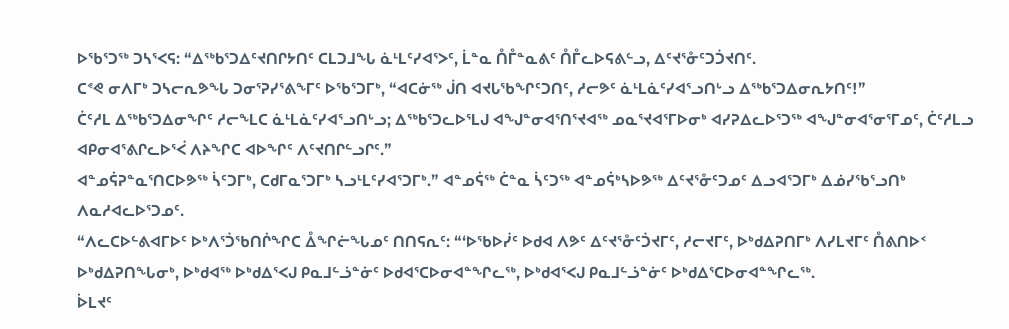ᐅᖃᕐᑐᖅ ᑐᓴᕐᐸᕋ: “ᐃᖅᑲᕐᑐᐃᑦᔪᑎᒋᔭᑎᑦ ᑕᒪᑐᒧᖓ ᓈᒻᒪᑦᓯᐊᕐᐳᑦ, ᒫᓐᓇ ᑍᒤᓐᓇᕕᑦ ᑍᒤᓚᐅᕋᕕᓪᓗ, ᐃᑦᔪᕐᓁᑦᑐᑑᔪᑎᑦ.
ᑕᕝᕙ ᓂᐱᒥᒃ ᑐᓴᓕᕆᕗᖓ ᑐᓂᕐᕈᓯᕐᕕᖕᒥᑦ ᐅᖃᕐᑐᒥᒃ, “ᐊᑕᓃᖅ ᒎᑎ ᐊᔪᒐᖃᖏᑦᑐᑎᑦ, ᓱᓕᕗᑦ ᓈᒻᒪᓈᑦᓯᐊᕐᓗᑎᒡᓗ ᐃᖅᑲᕐᑐᐃᓂᕆᔭᑎᑦ!”
ᑖᑦᓱᒪ ᐃᖅᑲᕐᑐᐃᓂᖏᑦ ᓱᓕᖕᒪᑕ ᓈᒻᒪᓈᑦᓯᐊᕐᓗᑎᒡᓗ; ᐃᖅᑲᕐᑐᓚᐅᕐᒪᒍ ᐊᖑᓐᓂᐊᕐᑎᕐᔪᐊᖅ ᓄᓇᕐᔪᐊᕐᒥᐅᓂᒃ ᐊᓯᕈᐃᓚᐅᕐᑐᖅ ᐊᖑᓐᓂᐊᕐᓂᕐᒥᓄᑦ, ᑖᑦᓱᒪᓗ ᐊᑭᓂᐊᕐᕕᒋᓚᐅᕐᐹ ᐱᔨᖏᑕ ᐊᐅᖏᑦ ᐱᑦᔪᑎᒋᓪᓗᒋᑦ.”
ᐊᓐᓄᕌᕈᓐᓇᕐᑎᑕᐅᕗᖅ ᓵᑦᑐᒥᒃ, ᑕᑯᒥᓇᕐᑐᒥᒃ ᓴᓗᒻᒪᑦᓯᐊᕐᑐᒥᒃ.” ᐊᓐᓄᕌᖅ ᑖᓐᓇ ᓵᑦᑐᖅ ᐊᓐᓄᕌᒃᓴᐅᕗᖅ ᐃᑦᔪᕐᓁᑦᑐᓄᑦ ᐃᓗᐊᕐᑐᒥᒃ ᐃᓅᓯᖃᕐᓗᑎᒃ ᐱᓇᓱᐊᓚᐅᕐᑐᓄᑦ.
“ᐱᓚᑕᐅᓪᕕᐊᒥᐅᑦ ᐅᒃᐱᕐᑑᖃᑎᒌᖏᑕ ᐂᖏᓖᖓᓄᑦ ᑎᑎᕋᕆᑦ: “‘ᐅᖃᐅᓰᑦ ᐅᑯᐊ ᐱᕗᑦ ᐃᑦᔪᕐᓁᑦᑑᔪᒥᑦ, ᓱᓕᔪᒥᑦ, ᐅᒃᑯᐃᕈᑎᒥᒃ ᐱᓯᒪᔪᒥᑦ ᑍᕕᑎᐅᑉ ᐅᒃᑯᐃᕈᑎᖓᓂᒃ, ᐅᒃᑯᐊᖅ ᐅᒃᑯᐃᕐᐸᒍ ᑭᓇᒧᓪᓘᓐᓃᑦ ᐅᑯᐊᕐᑕᐅᓂᐊᓐᖏᓚᖅ, ᐅᒃᑯᐊᕐᐸᒍ ᑭᓇᒧᓪᓘᓐᓃᑦ ᐅᒃᑯᐃᕐᑕᐅᓂᐊᓐᖏᓚᖅ.
ᐆᒪᔪᑦ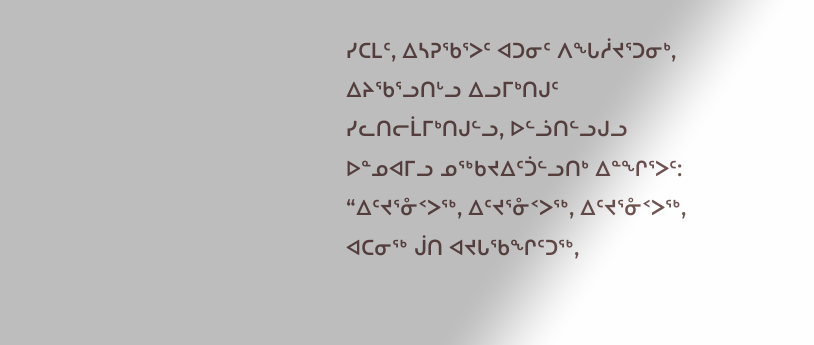ᓯᑕᒪᑦ, ᐃᓴᕈᖃᕐᐳᑦ ᐊᑐᓂᑦ ᐱᖓᓲᔪᕐᑐᓂᒃ, ᐃᔨᖃᕐᓗᑎᒡᓗ ᐃᓗᒥᒃᑎᒍᑦ ᓯᓚᑎᓕᒫᒥᒃᑎᒍᓪᓗ, ᐅᓪᓘᑎᓪᓗᒍᓗ ᐅᓐᓄᐊᒥᓗ ᓄᖅᑲᔪᐃᑦᑑᓪᓗᑎᒃ ᐃᓐᖏᕐᐳᑦ: “ᐃᑦᔪᕐᓁᑉᐳᖅ, ᐃᑦᔪᕐᓁᑉᐳᖅ, ᐃᑦᔪᕐᓁᑉᐳᖅ, ᐊᑕᓂᖅ ᒎᑎ ᐊᔪᒐᖃᖏᑦᑐᖅ,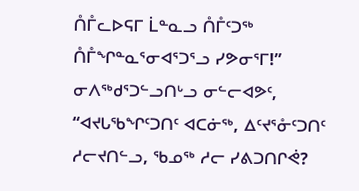ᑍᒤᓚᐅᕋᒥ ᒫᓐᓇᓗ ᑍᒤᑦᑐᖅ ᑍᒤᖏᓐᓇᕐᓂᐊᕐᑐᕐᓗ ᓯᕗᓂᕐᒥ!”
ᓂᐱᖅᑯᕐᑐᓪᓗᑎᒡᓗ ᓂᓪᓕᐊᕗᑦ, “ᐊᔪᒐᖃᖏᑦᑐᑎᑦ ᐊᑕᓃᖅ, ᐃᑦᔪᕐᓁᑦᑐᑎᑦ ᓱᓕᔪᑎᓪᓗ, ᖃᓄᖅ ᓱᓕ ᓯᕕᑐᑎᒋᕚ?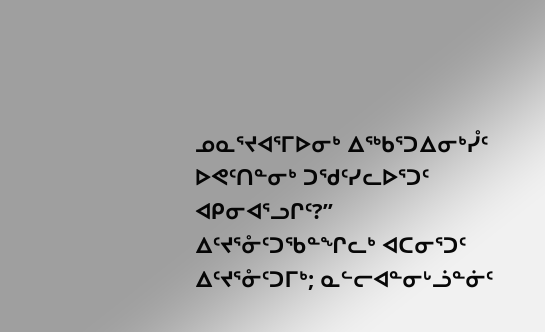ᓄᓇᕐᔪᐊᕐᒥᐅᓂᒃ ᐃᖅᑲᕐᑐᐃᓂᒃᓮᑦ ᐅᕙᑦᑎᓐᓂᒃ ᑐᖁᑦᓯᓚᐅᕐᑐᑦ ᐊᑭᓂᐊᕐᓗᒋᑦ?”
ᐃᑦᔪᕐᓁᑦᑐᖃᓐᖏᓚᒃ ᐊᑕᓂᕐᑐᑦ ᐃᑦᔪᕐᓁᑦᑐᒥᒃ; ᓇᓪᓕᐊᓐᓂᒡᓘᓐᓃᑦ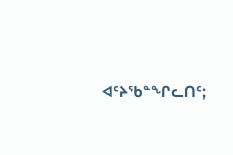ᐊᑦᔨᖃᓐᖏᓚᑎᑦ;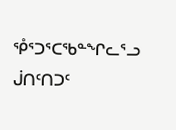ᕾᕐᑐᕐᑕᖃᓐᖏᓚᕐᓗ ᒎᑎᑦᑎᑐᑦ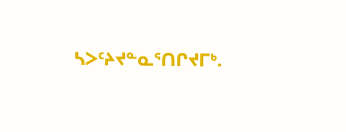ᓴᐳᑦᔨᔪᓐᓇᕐᑎᒋᔪᒥᒃ.